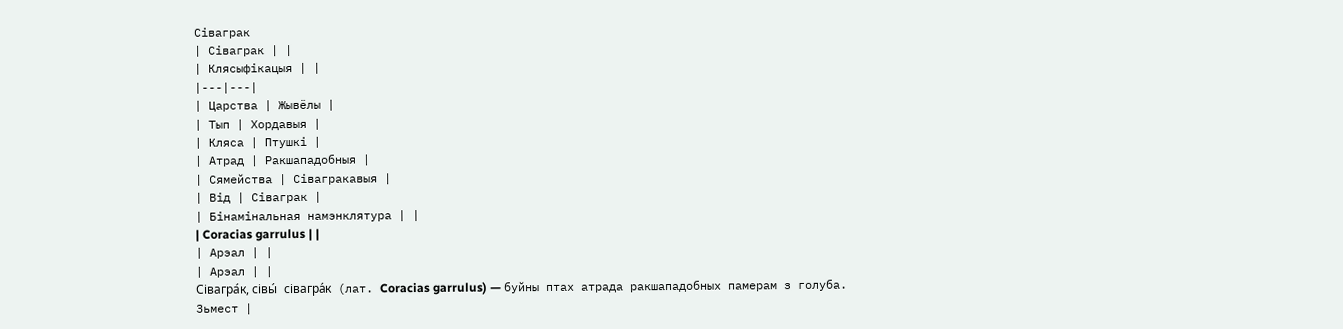Сіваграк
| Сіваграк | |
| Клясыфікацыя | |
|---|---|
| Царства | Жывёлы |
| Тып | Хордавыя |
| Кляса | Птушкі |
| Атрад | Ракшападобныя |
| Сямейства | Сівагракавыя |
| Від | Сіваграк |
| Бінамінальная намэнклятура | |
| Coracias garrulus | |
| Арэал | |
| Арэал | |
Сівагра́к, сівы́ сівагра́к (лат. Coracias garrulus) — буйны птах атрада ракшападобных памерам з голуба.
Зьмест |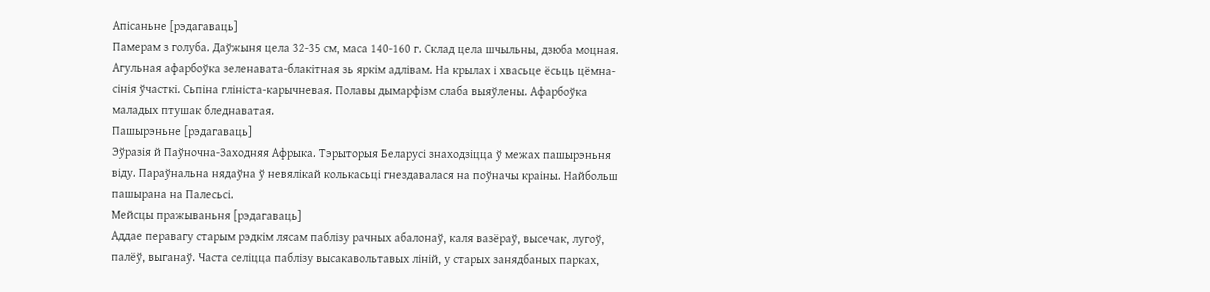Апісаньне [рэдагаваць]
Памерам з голуба. Даўжыня цела 32-35 см, маса 140-160 г. Склад цела шчыльны, дзюба моцная. Агульная афарбоўка зеленавата-блакітная зь яркім адлівам. На крылах і хвасьце ёсьць цёмна-сінія ўчасткі. Сьпіна глініста-карычневая. Полавы дымарфізм слаба выяўлены. Афарбоўка маладых птушак бледнаватая.
Пашырэньне [рэдагаваць]
Эўразія й Паўночна-Заходняя Афрыка. Тэрыторыя Беларусі знаходзіцца ў межах пашырэньня віду. Параўнальна нядаўна ў невялікай колькасьці гнездавалася на поўначы краіны. Найбольш пашырана на Палесьсі.
Мейсцы пражываньня [рэдагаваць]
Аддае перавагу старым рэдкім лясам паблізу рачных абалонаў, каля вазёраў, высечак, лугоў, палёў, выганаў. Часта селіцца паблізу высакавольтавых ліній, у старых занядбаных парках,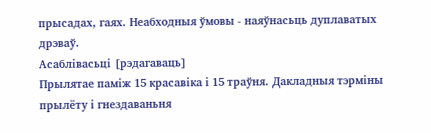прысадах, гаях. Неабходныя ўмовы - наяўнасьць дуплаватых дрэваў.
Асаблівасьці [рэдагаваць]
Прылятае паміж 15 красавіка і 15 траўня. Дакладныя тэрміны прылёту і гнездаваньня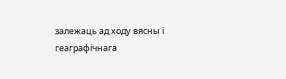залежаць ад ходу вясны і геаграфічнага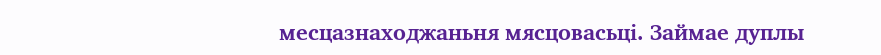месцазнаходжаньня мясцовасьці. Займае дуплы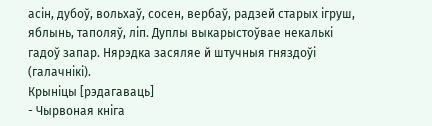асін, дубоў, вольхаў, сосен, вербаў, радзей старых ігруш, яблынь, таполяў, ліп. Дуплы выкарыстоўвае некалькі гадоў запар. Нярэдка засяляе й штучныя гняздоўі (галачнікі).
Крыніцы [рэдагаваць]
- Чырвоная кніга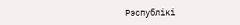Рэспублікі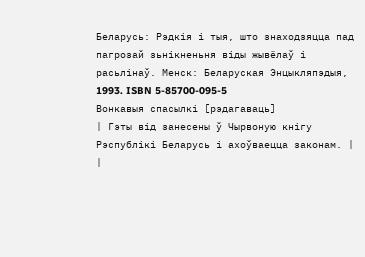Беларусь: Рэдкія і тыя, што знаходзяцца пад пагрозай зьнікненьня віды жывёлаў і расьлінаў. Менск: Беларуская Энцыкляпэдыя, 1993. ISBN 5-85700-095-5
Вонкавыя спасылкі [рэдагаваць]
| Гэты від занесены ў Чырвоную кнігу Рэспублікі Беларусь і ахоўваецца законам. |
|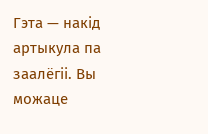Гэта — накід артыкула па заалёгіі. Вы можаце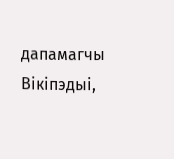дапамагчы Вікіпэдыі,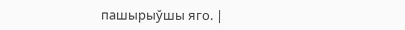пашырыўшы яго. |